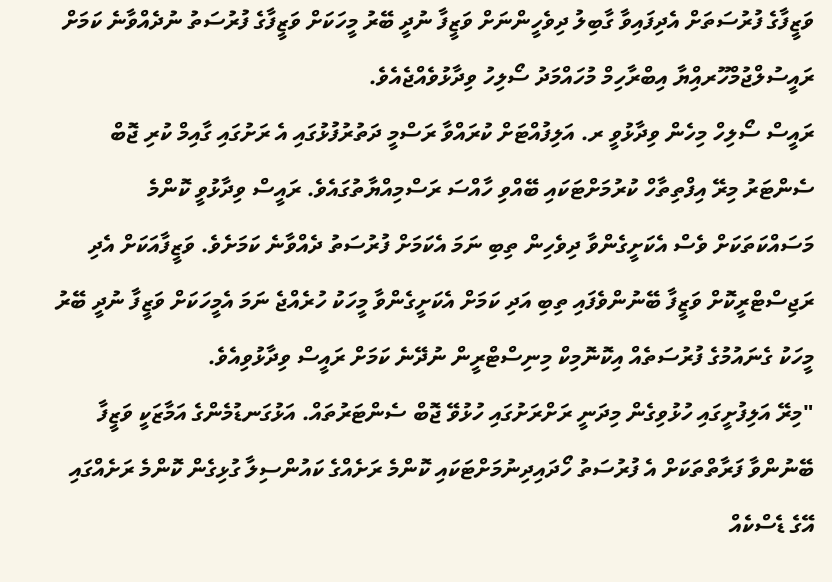ވަޒީފާގެ ފުރުސަތަށް އެދިފައިވާ ގާބިލު ދިވެހީންނަށް ވަޒީފާ ނުދީ ބޭރު މީހަކަށް ވަޒީފާގެ ފުރުސަތު ނުދެއްވާނެ ކަމަށް ރައީސުލްޖުމްހޫރއްިޔާ އިބްރާހިމް މުހައްމަދު ސޯލިހު ވިދާޅުވެއްޖެއެވެ.
ރައީސް ސޯލިހް މިހެން ވިދާޅުވީ ރ. އަލިފުއްޓަށް ކުރައްވާ ރަސްމީ ދަތުރުފުޅުގައި އެ ރަށުގައި ގާއިމް ކުރި ޖޮބް ސެންޓަރު މިރޭ އިފްތިތާހް ކުރުމަށްޓަކައި ބޭއްވި ހާއްސަ ރަސްމިއްޔާތުގައެވެ. ރައީސް ވިދާޅުވީ ކޮންމެ މަސައްކަތަކަށް ވެސް އެކަށީގެންވާ ދިވެހިން ތިބި ނަމަ އެކަމަށް ފުރުސަތު ދެއްވާނެ ކަމަށެވެ. ވަޒީފާއަކަށް އެދި ރަޖިސްޓްރީކޮށް ވަޒީފާ ބޭނުންވެފައި ތިބި އަދި ކަމަށް އެކަށީގެންވާ މީހަކު ހުރެއްޖެ ނަމަ އެމީހަކަށް ވަޒީފާ ނުދީ ބޭރު މީހަކު ގެނައުމުގެ ފުރުސަތެއް އިކޮނޮމިކް މިނިސްޓްރީން ނުދޭނެ ކަމަށް ރައީސް ވިދާޅުވިއެވެ.
"މިރޭ އަލިފުށީގައި ހުޅުވިގެން މިދަނީ ރަށްރަށުގައި ހުޅުވޭ ޖޮބް ސެންޓަރުތައް. އަޅުގަނޑުމެންގެ އަމާޒަކީ ވަޒީފާ ބޭނުންވާ ފަރާތްތަކަށް އެ ފުރުސަތު ހޯދައިދިނުމަށްޓަކައި ކޮންމެ ރަށެއްގެ ކައުންސިލާ ގުޅިގެން ކޮންމެ ރަށެއްގައި އޭގެ ޑެސްކެއް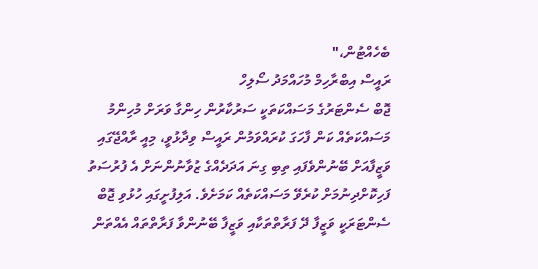ބެހެއްޓުން،"
ރައީސް އިބްރާހިމް މުހައްމަދު ސޯލިހް
ޖޮބް ސެންޓަރުގެ މަސައްކަތަކީ ސަރުކާރުން ހިންގާ ވަރަށް މުހިންމު މަސައްކަތެއް ކަން ފާހަގަ ކުރައްވަމުން ރައީސް ވިދާޅުވީ، މިއީ ރާއްޖޭގައި ވަޒީފާއަށް ބޭނުންވެފައި ތިބި ގިނަ އަދަދެއްގެ ޒުވާނުންނަށް އެ ފުރުސަތު ފަހިކޮށްދިނުމަށް ކުރެވޭ މަސައްކަތެއް ކަމަށެވެ. އަލިފުށީގައި ހުޅުވި ޖޮބް ސެންޓަރަކީ ވަޒީފާ ދޭ ފަރާތްތަކާއި ވަޒީފާ ބޭނުންވާ ފަރާތްތައް އެއްތަން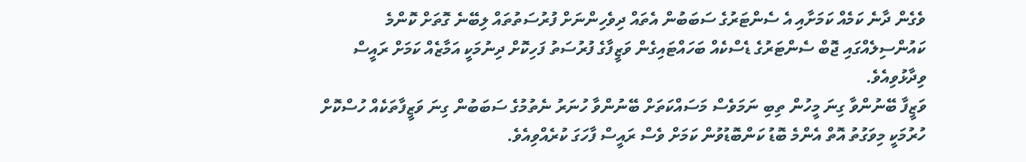ވެގެން ދާނެ ކަމެއް ކަމަށާއި އެ ސެންޓަރުގެ ސަބަބުން އެތައް ދިވެހިންނަށް ފުރުސަތުތައް ލިބޭނެ ގޮތަށް ކޮންމެ ކައުންސިލެއްގައި ޖޮބް ސެންޓަރުގެ ޑެސްކެއް ބަހައްޓައިގެން ވަޒީފާގެ ފުރުސަތު ފަހިކޮށް ދިނުމަކީ އަމާޒެއް ކަމަށް ރައީސް ވިދާޅުވިއެވެ.
ވަޒީފާ ބޭނުންވާ ގިނަ މީހުން ތިބި ނަމަވެސް މަސައްކަތަށް ބޭނުންވާ ހުނަރު ނެތުމުގެ ސަބަބުން ގިނަ ވަޒީފާތަކެއް ހުސްކޮށް ހުރުމަކީ މިވަގުތު އޮތް އެންމެ ބޮޑު ކަންބޮޑުވުން ކަމަށް ވެސް ރައީސް ފާހަގަ ކުރެއްވިއެވެ.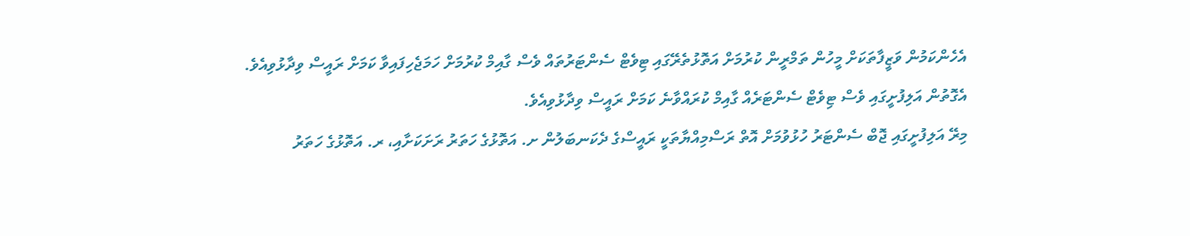އެހެންކަމުން ވަޒީފާތަކަށް މީހުން ތަމްރީން ކުރުމަށް އަތޮޅުތެރޭގައި ޓިވެޓް ސެންޓަރުތައް ވެސް ގާއިމް ކުރުމަށް ހަމަޖެހިފައިވާ ކަމަށް ރައީސް ވިދާޅުވިއެވެ. އެގޮތުން އަލިފުށީގައި ވެސް ޓިވެޓް ސެންޓަރެއް ގާއިމް ކުރައްވާނެ ކަމަށް ރައީސް ވިދާޅުވިއެވެ.
މިރޭ އަލިފުށީގައި ޖޮބް ސެންޓަރު ހުޅުވުމަށް އޮތް ރަސްމިއްޔާތަކީ ރައީސްގެ ދެކަނބަލުން ށ. އަތޮޅުގެ ހަތަރު ރަށަކަށާއި، ރ. އަތޮޅުގެ ހަތަރު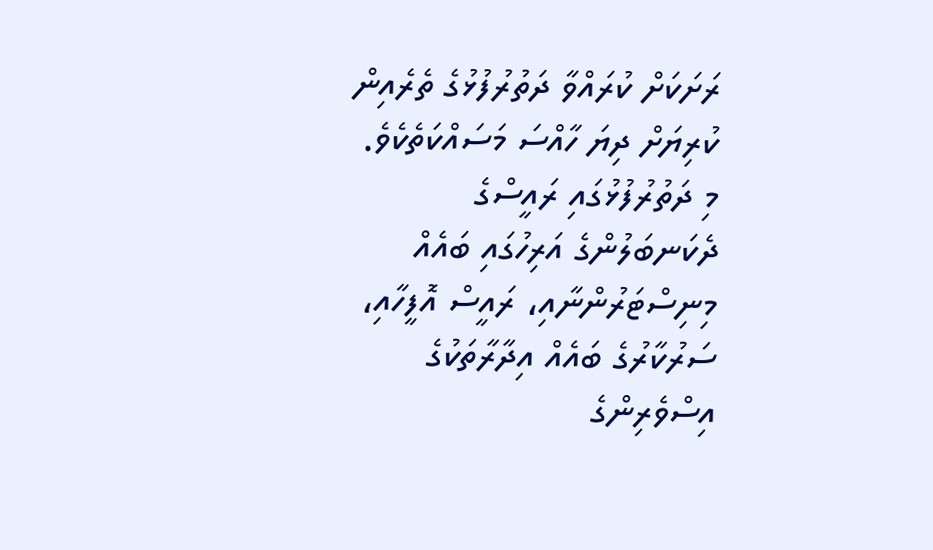ރަށަކަށް ކުރައްވާ ދަތުރުފުޅުގެ ތެރެއިން ކުރިޔަށް ދިޔަ ހާއްސަ މަސައްކަތެކެވެ. މި ދަތުރުފުޅުގައި ރައީސްގެ ދެކަނބަލުންގެ އަރިހުގައި ބައެއް މިނިސްޓަރުންނާއި، ރައީސް އޮފީހާއި، ސަރުކާރުގެ ބައެއް އިދާރާތަކުގެ އިސްވެރިންގެ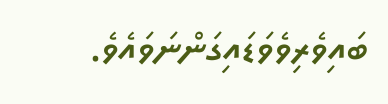ބައިވެރިވެވަޑައިގަންނަވައެވެ.